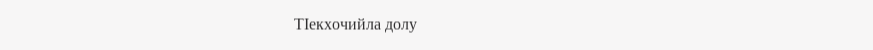ТIекхочийла долу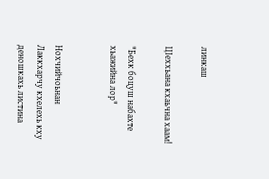линкаш

ЦIеххьана кхаьчна хаам!

"Бехк боцуш набахте хьажийна лор"


Нохчийчоьнан Лаккхарчу кхелехь кху деношкахь листина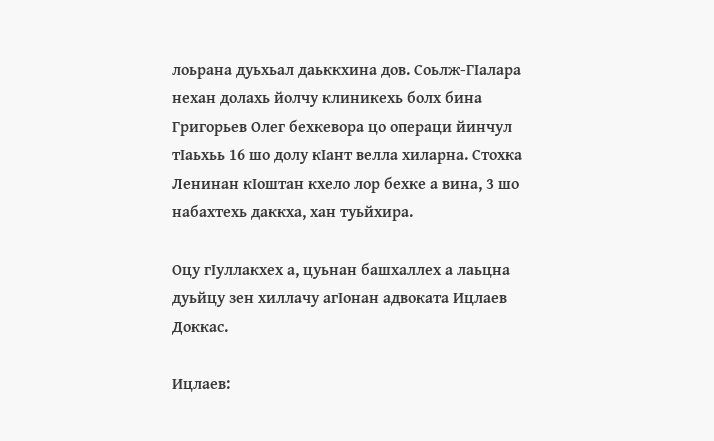лоьрана дуьхьал даьккхина дов. Соьлж-ГIалара нехан долахь йолчу клиникехь болх бина Григорьев Олег бехкевора цо операци йинчул тIаьхьь 16 шо долу кIант велла хиларна. Стохка Ленинан кIоштан кхело лор бехке а вина, 3 шо набахтехь даккха, хан туьйхира.

Оцу гIуллакхех а, цуьнан башхаллех а лаьцна дуьйцу зен хиллачу агIонан адвоката Ицлаев Доккас.

Ицлаев: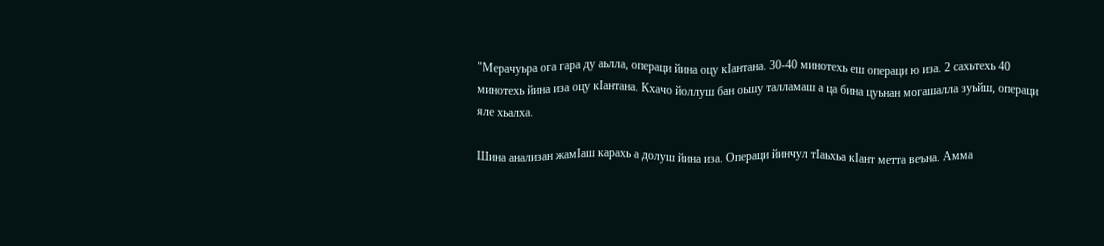"Мерачуьра ога гара ду аьлла, операци йина оцу кIантана. 30-40 минотехь еш операци ю иза. 2 сахьтехь 40 минотехь йина иза оцу кIантана. Кхачо йоллуш бан оьшу талламаш а ца бина цуьнан могашалла зуьйш, операци яле хьалха.

Шина анализан жамIаш карахь а долуш йина иза. Операци йинчул тIаьхьа кIант метта веъна. Амма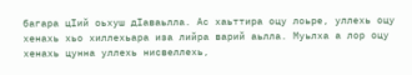багара цIий оьхуш дIаваьлла. Ас хаьттира оцу лоьре, уллехь оцу хенахь хьо хиллехьара иза лийра варий аьлла. Муьлха а лор оцу хенахь цунна уллехь нисвеллехь,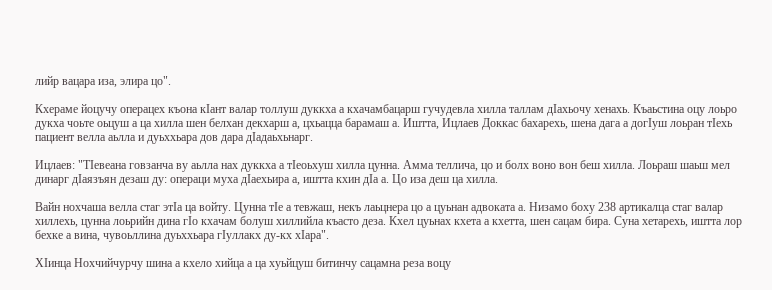лийр вацара иза, элира цо".

Кхераме йоцучу операцех къона кIант валар толлуш дуккха а кхачамбацарш гучудевла хилла таллам дIахьочу хенахь. Къаьстина оцу лоьро дукха чоьте оьцуш а ца хилла шен белхан декхарш а, цхьацца барамаш а. Иштта, Ицлаев Доккас бахарехь, шена дага а догIуш лоьран тIехь пациент велла аьлла и дуьххьара дов дара дIадаьхьнарг.

Ицлаев: "ТIевеана говзанча ву аьлла нах дуккха а тIеоьхуш хилла цунна. Амма теллича, цо и болх воно вон беш хилла. Лоьраш шаьш мел динарг дIаязъян дезаш ду: операци муха дIаехьира а, иштта кхин дIа а. Цо иза деш ца хилла.

Вайн нохчаша велла стаг этIа ца войту. Цунна тIе а тевжаш, некъ лаьцнера цо а цуьнан адвоката а. Низамо боху 238 артикалца стаг валар хиллехь, цунна лоьрийн дина гIо кхачам болуш хиллийла къасто деза. Кхел цуьнах кхета а кхетта, шен сацам бира. Суна хетарехь, иштта лор бехке а вина, чувоьллина дуьххьара гIуллакх ду-кх хIара".

ХIинца Нохчийчурчу шина а кхело хийца а ца хуьйцуш битинчу сацамна реза воцу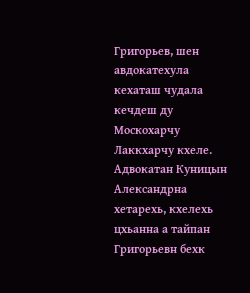Григорьев, шен авдокатехула кехаташ чудала кечдеш ду Москохарчу Лаккхарчу кхеле. Адвокатан Куницын Александрна хетарехь, кхелехь цхьанна а тайпан Григорьевн бехк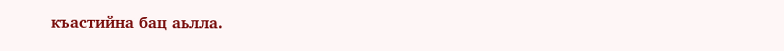къастийна бац аьлла.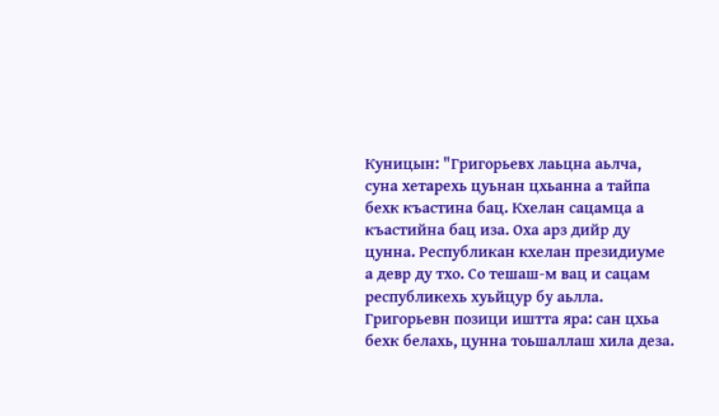Куницын: "Григорьевх лаьцна аьлча, суна хетарехь цуьнан цхьанна а тайпа бехк къастина бац. Кхелан сацамца а къастийна бац иза. Оха арз дийр ду цунна. Республикан кхелан президиуме а девр ду тхо. Со тешаш-м вац и сацам республикехь хуьйцур бу аьлла. Григорьевн позици иштта яра: сан цхьа бехк белахь, цунна тоьшаллаш хила деза.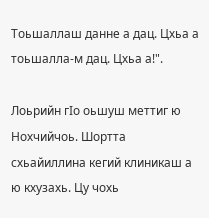Тоьшаллаш данне а дац. Цхьа а тоьшалла-м дац. Цхьа а!".

Лоьрийн гIо оьшуш меттиг ю Нохчийчоь. Шортта схьайиллина кегий клиникаш а ю кхузахь. Цу чохь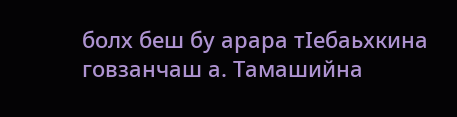болх беш бу арара тIебаьхкина говзанчаш а. Тамашийна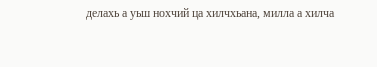делахь а уьш нохчий ца хилчхьана, милла а хилча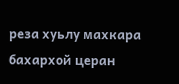реза хуьлу махкара бахархой церан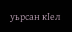уьрсан кIел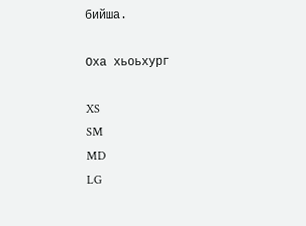бийша.

Оха хьоьхург

XS
SM
MD
LG